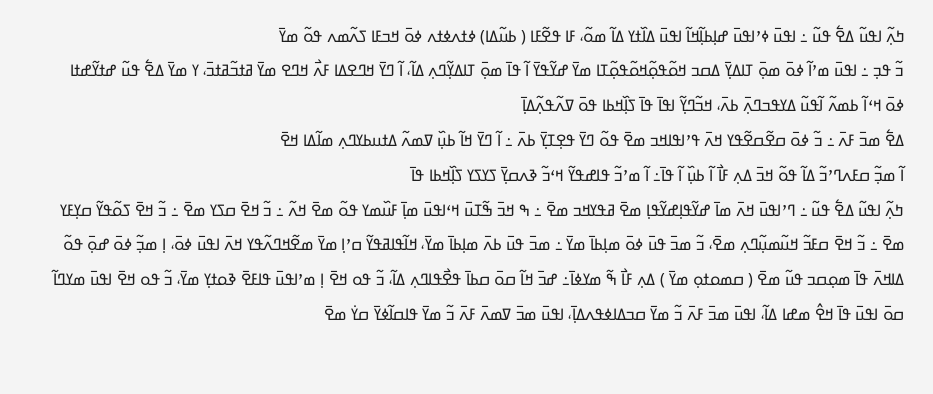ߤߍ߲߬ ߊߟߎ߬ ߡߐ߱ ߟߎ߬ ߸ ߊߟߎ߫ ߦߴߊߟߎ߫ ߝߊ߲ߕߊ߲߬ߞߊ߬ ߊߟߎ߫ ߡߊ߰ߙߌ ߡߊ߬ ߘߋ߬، ߓߊ ߟߐ߬ߓߊ ( ߕߎ߬ߡߊ) ߦߙߍߦߙߍ ߦߋ߫ ߞߏߓߊ ߖߍ߬ߘߍ ߟߋ߬ ߘߌ߫
ߏ߬ ߟߏ߲ ߸ ߊߟߎ߫ ߘߴߊ߬ ߦߋ߫ ߘߋ߲߫ ߠߊߡߌ߲߫ ߡߛߏ ߞߋ߬ߟߋ߲߬ߞߋ߬ߟߋ߲߬ߠߊ ߘߌ߫ ߝߌ߬ߟߌ߫ ߊ߬ ߟߊ߫ ߘߋ߲߫ ߠߊߡߌ߲߬ߣߍ߲ ߡߊ߬، ߊ߬ ߣߌ߫ ߞߣߐߡߊ ߓߍ߯ ߞߣߐ ߘߌ߫ ߥߙߏ߬ߥߙߏ߫، ߌ ߘߌ߫ ߡߐ߱ ߟߎ߬ ߝߙߌ߬ߝߙߊ ߦߋ߫ ߞߵߊ߬ ߕߘߍ߬ ߊ߬ߟߎ߬ ߡߌߟߏߣߍ߲߫ ߕߍ߫، ߞߏ߬ߣߌ߲߬ ߊߟߊ߫ ߟߊ߫ ߖߊ߲߰ߞߕߊ ߟߋ߫ ߜߍ߬ߟߍ߲߬ߡߊ߲߫
ߡߐ߱ ߘߏ߫ ߓߍ߫ ߸ ߏ߬ ߦߋ߫ ߛߐ߬ߛߐ߬ߟߌ ߞߍ߫ ߟߴߊߟߊߞߏ ߘߐ߫ ߟߋ߬ ߣߌ߫ ߟߐ߲ߠߌ߲߫ ߕߍ߫ ߸ ߊ߬ ߣߌ߫ ߞߊ߬ ߕߎ߲߰ ߜߘߍ߬ ߡߙߎߕߌߣߍ߲ ߘߊ߬ߡߊ ߞߐ߫
ߊ߬ ߘߏ߲߬ ߛߓߍߣߴߏ߬ ߡߊ߬ ߟߋ߬ ߞߏ߫ ߡߍ߲ ߓߊ߯ ߊ߬ ߕߎ߲߰ ߊ߬ ߟߊ߫߸ ߊ߬ ߘߴߏ߬ ߟߊߝߟߌ߬ ߞߵߏ߬ ߢߍߛߌ߲߫ ߖߌߖߌ ߖߊ߲߰ߞߕߊ ߟߊ߫
ߤߍ߲߬ ߊߟߎ߬ ߡߐ߱ ߟߎ߬ ߸ ߣߴߊߟߎ߫ ߞߍ߫ ߘߊ߫ ߝߌ߬ߟߊ߲ߝߌ߬ߟߊ߲ ߘߐ߫ ߥߟߌߞߏ ߘߐ߫ ߸ ߒ ߞߏ߫ ߒ߬ߠߎ߫ ߞߵߊߟߎ߫ ߘߊ߲߫ ߓߎ߰ߘߌ ߟߋ߬ ߘߐ߫ ߞߍ߬ ߸ ߏ߬ ߞߐ߫ ߛߖߌ ߘߐ߫ ߸ ߏ߬ ߞߐ߫ ߖߋ߬ߟߌ߬ ߛߌ߲ߓߌ ߘߐ߫ ߸ ߏ߬ ߞߐ߫ ߛߓߏ߬ ߞߎ߬ߘߎ߲߬ߣߍ߲ ߘߐ߫، ߏ߬ ߘߏ߫ ߟߎ߫ ߦߋ߫ ߘߊ߲ߕߊ߫ ߘߌ߫ ߸ ߘߏ߫ ߟߎ߫ ߕߍ߫ ߘߊ߲ߕߊ߫ ߘߌ߫، ߞߊ߬ߟߊߥߟߌ߬ ߛߴߊ߲ ߘߌ߫ ߘߐ߬ߞߣߍ߬ߟߌ ߞߍ߫ ߊߟߎ߫ ߦߋ߫، ߊ߲ ߘߏ߲߬ ߦߋ߫ ߝߋ߲߫ ߟߋ߬ ߡߊߞߍ߫ ߟߊ߫ ߘߋ߲ߛߏ ߟߎ߬ ߘߐ߫ ( ߛߘߋߙߋ߲ ߘߌ߫ ) ߡߍ߲ ߓߊ߯ ߒ߬ ߘߌߦߊ߫߸ ߝߏ߫ ߞߊ߬ ߛߋ߫ ߛߕߊ߫ ߟߐ߯ߟߊߣߍ߲ ߡߊ߬، ߏ߬ ߟߋ ߞߐ߫ ߊ߲ ߘߴߊߟߎ߫ ߟߊߓߐ߫ ߢߋߙߌ߲ ߘߌ߫، ߏ߬ ߟߋ ߞߐ߫ ߊߟߎ߫ ߘߌߣߊ߬ ߛߋ߫ ߊߟߎ߫ ߟߊ߫ ߞߐ߮ ߘߝߊ ߡߊ߬، ߊߟߎ߫ ߘߏ߫ ߓߍ߫ ߏ߬ ߘߌ߫ ߛߏߡߊߦߟߍߡߊ߲߫، ߊߟߎ߫ ߘߏ߫ ߜߘߍ߫ ߓߍ߫ ߏ߬ ߘߌ߫ ߟߊߛߊ߬ߦߌ߫ ߛߌ߭ ߘߐ߫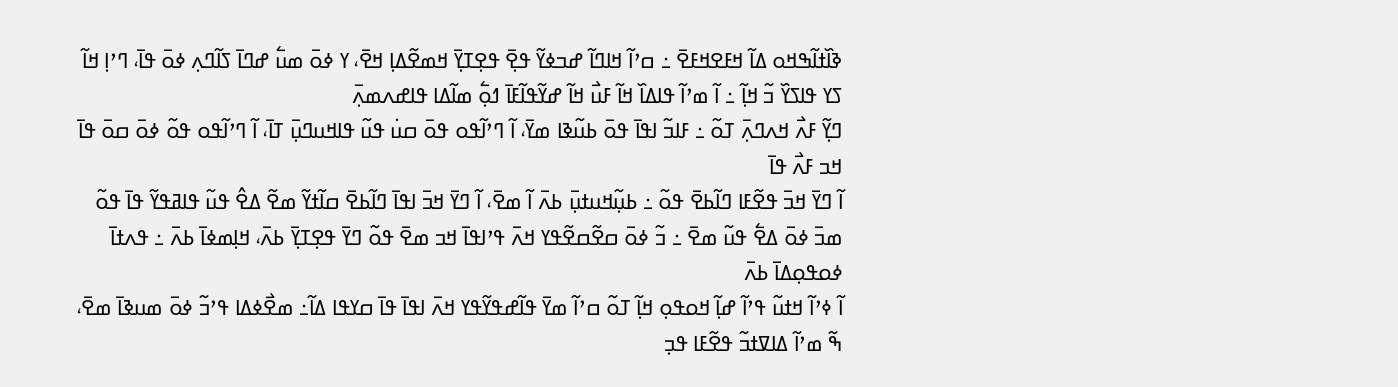ߢߊ߰ߙߊ߬ߒߞߋ ߡߊ߬ ߞߓߐߞߓߐ߫ ߸ ߛߴߊ߬ ߞߊߣߊ߬ ߝߏߦߌ߬ ߟߐ߲߫ ߟߐ߲ߠߌ߲߫ ߞߘߐ߬ߡߊ߲ ߞߐ߫، ߌ ߦߋ߫ ߘߎ߱ ߝߣߊ߫ ߖߊ߬ߣߍ߲ ߦߋ߫ ߟߊ߫، ߣߴߊ߲ ߞߊ߬ ߖߌ ߟߊߖߌ߰ ߏ߬ ߞߊ߲߬ ߸ ߊ߬ ߘߴߊ߬ ߟߊߡߊ߰ ߞߊ߬ ߓߎ߯ ߞߊ߬ ߝߌ߬ߟߊ߬ߓߊ߫ ߗߋ߲߱ ߘߊ߬ߡߊ ߟߊߝߍߘߍ߲߫
ߣߌ߲߬ ߓߍ߯ ߞߍߣߍ߲߫ ߠߋ߬ ߸ ߓߊߏ߬ ߊߟߊ߫ ߟߋ߫ ߕߎ߬ߢߊ ߘߌ߫، ߊ߬ ߣߴߊ߬ߟߋ ߟߋ߫ ߛߎ߭ ߟߎ߬ ߟߊߞߎߣߎ߲߫ ߠߊ߫، ߊ߬ ߣߴߊ߬ߟߋ ߟߋ߬ ߦߋ߫ ߛߋ߫ ߟߊ߫ ߞߏ ߓߍ߯ ߟߊ߫
ߊ߬ ߣߌ߫ ߞߏ߫ ߟߐ߬ߓߊ ߣߊ߬ߕߐ߫ ߟߋ߬ ߸ ߕߎ߲߬ߞߎߙߎ߲߫ ߕߍ߫ ߊ߬ ߘߐ߫، ߊ߬ ߣߌ߫ ߞߏ߫ ߊߟߊ߫ ߣߊ߬ߕߐ߫ ߛߊ߬ߙߌ߬ ߘߐ߬ ߡߐ߮ ߟߎ߬ ߟߊߥߟߌ߬ ߟߊ߫ ߟߋ߬
ߘߏ߫ ߦߋ߫ ߡߐ߱ ߟߎ߬ ߘߐ߫ ߸ ߏ߬ ߦߋ߫ ߛߐ߬ߛߐ߬ߟߌ ߞߍ߫ ߟߴߊߟߊ߫ ߞߏ ߘߐ߫ ߟߋ߬ ߣߌ߫ ߟߐ߲ߠߌ߲߫ ߕߍ߫، ߞߊ߲ߘߦߊ߫ ߕߍ߫ ߸ ߟߍߙߊ߫ ߦߋߟߋ߲ߡߊ߫ ߕߍ߫
ߊ߬ ߦߴߊ߬ ߞߙߎ߬ ߟߴߊ߬ ߝߊ߲߬ ߞߋߟߋ߲ ߞߊ߲߬ ߠߋ߬ ߛߴߊ߬ ߘߌ߫ ߟߊ߬ߝߟߌ߬ߟߌ ߞߍ߫ ߊߟߊ߫ ߟߊ߫ ߛߌߟߊ ߡߊ߬߸ ߘߐ߯ߦߡߊ ߟߴߏ߬ ߦߋ߫ ߘߎߢߊ߫ ߘߐ߫، ߒ߬ ߘߴߊ߬ ߡߊߜߙߏ߬ ߟߐ߬ߓߊ ߟߏ߲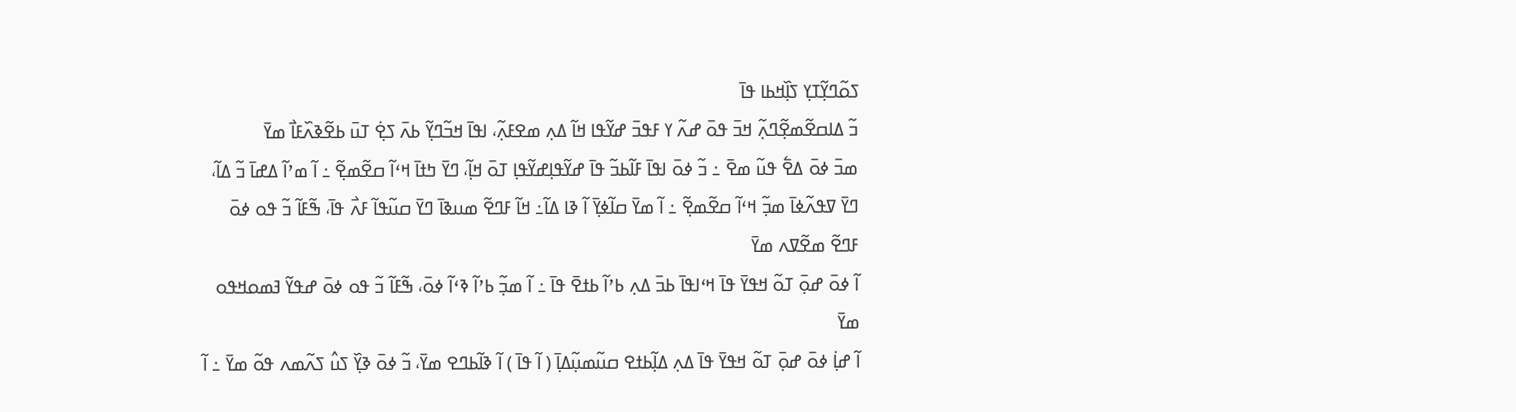ߖߋ߬ߣߌ߲߬ߠߌ߲ ߖߊ߲߰ߞߕߊ ߟߊ߫
ߏ߬ ߡߊߛߐ߬ߘߐ߲߬ߣߍ߲߬ ߞߏ߫ ߟߋ߫ ߝߍ߬ ߌ ߓߟߏ߫ ߝߌ߬ߟߊ ߞߊ߬ ߡߍ߲ ߘߐߓߍ߲߬، ߊߟߊ߫ ߞߏ߬ߣߌ߲߬ ߕߍ߫ ߖߐ߲߭ ߠߎ߫ ߕߐ߬ߢߍ߰ߓߊ߯ ߘߌ߫
ߘߏ߫ ߦߋ߫ ߡߐ߱ ߟߎ߬ ߘߐ߫ ߸ ߏ߬ ߦߋ߫ ߊߟߊ߫ ߓߊ߬ߕߏ߬ ߟߊ߫ ߝߌ߬ߟߊ߲ߝߌ߬ߟߊ߲ ߠߋ߫ ߞߊ߲߬، ߣߌ߫ ߤߙߊ߫ ߞߵߊ߬ ߛߐ߬ߘߐ߲߬ ߸ ߊ߬ ߘߴߊ߬ ߡߝߊ߫ ߏ߬ ߡߊ߬، ߣߌ߫ ߜߟߍ߬ߦߊ߫ ߘߏ߲߬ ߞߵߊ߬ ߛߐ߬ߘߐ߲߬ ߸ ߊ߬ ߘߌ߫ ߛߊ߬ߦߌ߲߫ ߊ߬ ߢߊ ߡߊ߬߸ ߞߊ߬ ߓߣߐ߬ ߘߎߢߊ߫ ߣߌ߫ ߛߎ߬ߟߊ߬ ߓߍ߯ ߟߊ߫، ߒ߬ߓߊ߬ ߏ߬ ߟߋ ߦߋ߫ ߓߣߐ߬ ߘߐ߬ߜߍ ߘߌ߫
ߊ߬ ߦߋ߫ ߝߋ߲߫ ߠߋ߬ ߞߟߌ߫ ߟߊ߫ ߞߵߊߟߊ߫ ߕߏ߫ ߡߍ߲ ߕߴߊ߬ ߕߙߐ߫ ߟߊ߫ ߸ ߊ߬ ߘߏ߲߬ ߕߴߊ߬ ߢߵߊ߬ ߦߋ߫، ߒ߬ߓߊ߬ ߏ߬ ߟߋ ߦߋ߫ ߝߟߌ߬ ߔߘߋߞߟߋ ߘߌ߫
ߊ߬ ߝߊ߲߭ ߦߋ߫ ߝߋ߲߫ ߠߋ߬ ߞߟߌ߫ ߟߊ߫ ߡߍ߲ ߡߊ߲߬ߕߙߐ ߛߎ߬ߘߎ߲߬ߡߊ߲߫ ( ߊ߬ ߟߊ߫ ) ߊ߬ ߢߊ߬ߕߣߐ ߘߌ߫، ߏ߬ ߦߋ߫ ߢߌ߲߰ ߖߎ߮ ߖߍ߬ߘߍ ߟߋ߬ ߘߌ߫ ߸ ߊ߬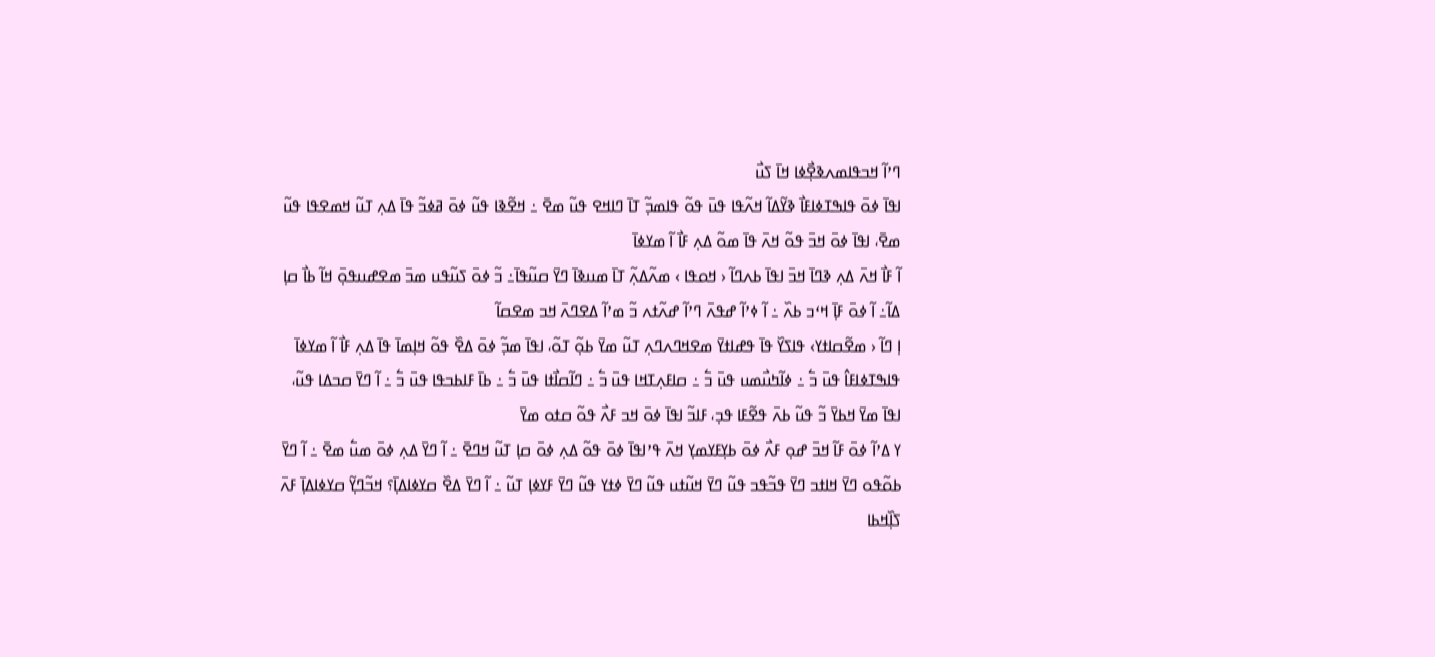ߣߴߊ߬ ߞߏߟߊߘߍߢߐ߲߯ߦߊ ߞߊ߫ ߖߎ߯
ߊߟߊ߫ ߦߋ߫ ߟߊߒߠߦߊߓߊ߯ ߢߌ߬ߡߊ߬ ߞߍ߬ߟߊ ߟߎ߫ ߟߋ߬ ߟߊߘߏ߲߬ ߠߊ߫ ߣߊߞߐ ߟߎ߬ ߘߐ߫ ߸ ߞߐ߬ߢߊ ߟߎ߬ ߦߋ߫ ߥߦߏ߬ ߟߊ߫ ߡߍ߲ ߠߎ߬ ߞߘߐߟߊ ߟߎ߬ ߘߐ߫، ߊߟߊ߫ ߦߋ߫ ߞߏ߫ ߟߋ߬ ߞߍ߫ ߟߊ߫ ߘߋ߬ ߡߍ߲ ߓߊ߯ ߊ߬ ߘߌߦߊ߫
ߊ߬ ߓߊ߯ ߞߍ߫ ߡߍ߲ ߢߣߊ߫ ߞߏ߫ ߊߟߊ߫ ߕߍߣߊ߬ ‹ ߞߋߟߊ › ߘߍ߬ߡߍ߲߬ ߠߊ߫ ߘߎߢߊ߫ ߣߌ߫ ߛߎ߬ߟߊ߫߸ ߏ߬ ߦߋ߫ ߖߎ߬ߟߎ ߘߏ߫ ߘߐߝߎߟߋ߲߫ ߞߊ߬ ߕߊ߯ ߛߊ߲ ߡߊ߬߸ ߊ߬ ߦߋ߫ ߓߊ߲߫ ߞߵߏ ߕߍ߰ ߸ ߊ߬ ߦߴߊ߬ ߝߟߍ߫ ߣߴߊ߬ ߝߍ߬ߙߍ ߏ߬ ߘߴߊ߬ ߡߐߣߍ߫ ߞߏ ߘߐߛߊ߬
ߊ߲ ߣߊ߬ ‹ ߘߐ߬ߛߊߙߌ› ߟߊߖߌ߰ ߟߊ߫ ߟߝߊߙߌ߫ ߘߐߞߣߍߣߍ߲ ߠߎ߬ ߘߌ߫ ߕߋ߲߬ ߠߋ߬، ߊߟߊ߫ ߘߏ߲߬ ߦߋ߫ ߡߐ߰ ߟߋ߬ ߞߊ߲ߘߊ߫ ߟߊ߫ ߡߍ߲ ߓߊ߯ ߊ߬ ߘߌߦߊ߫
ߟߊߒߠߦߊߓߊ߮ ߟߎ߫ ߏ߱ ߸ ߦߊ߬ߤߎ߯ߘߎ ߟߎ߫ ߏ߱ ߸ ߛߊߓߍ߲ߠߞߊ ߟߎ߫ ߏ߱ ߸ ߣߊ߬ߛߊ߯ߙߊ ߟߎ߫ ߏ߱ ߸ ߕߊ߫ ߓߊߕߏߟߊ ߟߎ߫ ߏ߱ ߸ ߊ߬ ߣߌ߫ ߛߏߡߊ ߟߎ߬، ߊߟߊ߫ ߘߌ߫ ߞߕߌ߫ ߏ߬ ߟߎ߬ ߕߍ߫ ߟߐ߬ߓߊ ߟߏ߲، ߓߊߏ߬ ߊߟߊ߫ ߦߋ߫ ߞߏ ߓߍ߯ ߟߋ߬ ߛߙߋ ߘߌ߫
ߌ ߡߴߊ߬ ߦߋ߫ ߓߊ߬ ߞߏ߫ ߝߋ߲ ߓߍ߯ ߦߋ߫ ߕߌ߲ߓߌߘߌ߲ ߞߍ߫ ߟߴߊߟߊ߫ ߦߋ߫ ߟߋ߬ ߡߍ߲ ߦߋ߫ ߛߊ߲ ߠߎ߬ ߞߣߐ߫ ߸ ߊ߬ ߣߌ߫ ߡߍ߲ ߦߋ߫ ߘߎ߱ ߘߐ߫ ߸ ߊ߬ ߣߌ߫ ߕߋ߬ߟߋ ߣߌ߫ ߞߊߙߏ ߣߌ߫ ߟߏ߬ߟߏ ߟߎ߬ ߣߌ߫ ߞߎ߬ߙߎ ߟߎ߬ ߣߌ߫ ߦߙߌ ߟߎ߬ ߣߌ߫ ߓߌߦߊ߲ ߠߎ߬ ߸ ߊ߬ ߣߌ߫ ߡߐ߰ ߛߌߦߊߡߊ߲߫؟ ߞߏ߬ߣߌ߲߬ ߛߌߦߊߡߊ߲߫ ߓߍ߫ ߖߊ߲߰ߞߕߊ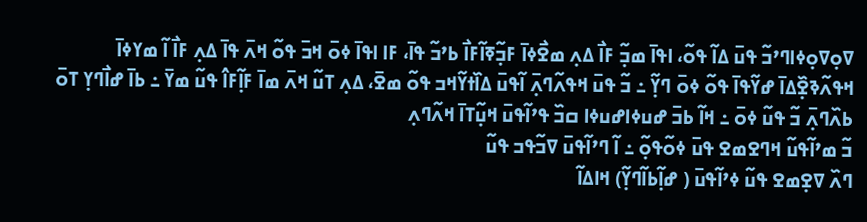ߜߋ߲ߜߋ߲ߦߊߣߴߏ߬ ߟߎ߫ ߡߊ߬ ߟߋ߬، ߊߟߊ߫ ߘߏ߲߬ ߓߊ߯ ߡߍ߲ ߘߐ߯ߦߊ߫ ߓߏ߲߬ߧߊ߬ߓߊ߯ ߕߴߏ߬ ߟߊ߫، ߓߊ ߊߟߊ߫ ߦߋ߫ ߞߏ߫ ߟߋ߬ ߞߍ߫ ߟߊ߫ ߡߍ߲ ߓߊ߯ ߊ߬ ߘߌߦߊ߫
ߞߟߍ߬ߢߐ߲߰ߡߊ߫ ߝߌ߬ߟߊ߫ ߟߋ߬ ߦߋ߫ ߣߌ߲߬ ߸ ߏ߬ ߟߎ߫ ߞߟߍ߬ߣߍ߲߫ ߊ߬ߟߎ߫ ߡߊ߰ߙߌ߬ߞߏ ߟߋ߬ ߘߐ߫، ߡߍ߲ ߠߎ߬ ߞߍ߫ ߘߊ߫ ߓߊ߲߬ߓߊ߮ ߟߎ߬ ߘߌ߫ ߸ ߕߊ߫ ߝߊ߯ߣߌ߲ ߠߋ߫ ߕߍ߰ߣߍ߲߫ ߏ߬ ߟߎ߬ ߦߋ߫ ߸ ߞߊ߬ ߕߏ߫ ߝߎߦߊߝߎߦߊ ߛߏ߰ ߟߴߊ߬ߟߎ߫ ߞߎ߲߬ߠߊ߫ ߞߍ߬ߣߍ߲
ߏ߬ ߘߴߊ߬ߟߎ߬ ߞߣߐߘߐ ߟߎ߫ ߦߋ߬ߟߋ߲߬ ߸ ߊ߬ ߣߴߊ߬ߟߎ߫ ߜߏ߬ߟߏ ߟߎ߬
ߣߍ߰ ߜߐ߲ߘߐ ߟߎ߬ ߦߴߊ߬ߟߎ߫ ( ߝߊ߲߬ߕߊ߬ߣߌ߲߬) ߞߊߡߊ߬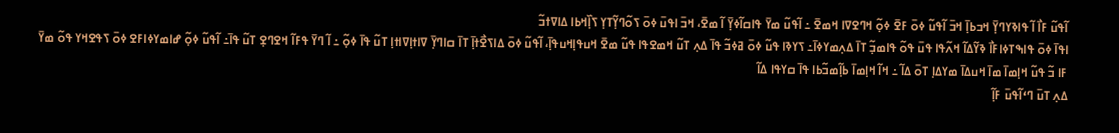ߊ߬ߟߎ߬ ߓߊ߯ ߊ߬ ߟߊߢߌߣߌ߲߫ ߞߏߕߊ߲߫ ߞߏ߫ ߊ߬ߟߎ߬ ߦߋ߫ ߓߐ߫ ߦߋ߲߬ ߞߣߐߜߊ ߞߘߐ߫ ߸ ߊ߬ߟߎ߬ ߘߌ߫ ߟߊߛߊ߬ߦߌ߲߫ ߊ߬ ߘߐ߫، ߞߏ߫ ߊߟߎ߫ ߦߋ߫ ߖߋ߬ߣߌ߲߬ߠߌ߲ ߖߊ߲߰ߞߕߊ ߡߊߜߙߏ߬
ߊߟߊ߫ ߦߋ߫ ߟߊߒߠߦߊߓߊ߯ ߢߌ߬ߡߊ߬ ߞߍ߬ߟߊ ߟߎ߫ ߟߋ߬ ߟߊߘߏ߲߬ ߠߊ߫ ߡߍ߲ߘߌߦߊ߫߸ ߖߌߢߊ ߟߎ߬ ߦߋ߫ ߥߦߏ߬ ߟߊ߫ ߡߍ߲ ߠߎ߬ ߞߘߐߟߊ ߟߎ߬ ߘߐ߫ ߞߎߟߊ߲ߞߎߟߊ߲߫، ߊ߬ߟߎ߬ ߦߋ߫ ߡߊߖߐ߯ߙߊ߲߫ ߠߊ߫ ߛߊߣߌ߲߫ ߜߊߙߊ߲ߜߊߙߊ߲ ߠߎ߬ ߟߊ߫ ߦߋ߲߬ ߸ ߊ߬ ߣߌ߫ ߟߓߊ߬ ߞߐߣߐ߲ ߠߎ߬ ߟߊ߫߸ ߊ߬ߟߎ߬ ߦߋ߲߬ ߝߊߘߌߦߊߓߐ ߦߋ߫ ߖߟߐߞߌ ߟߋ߬ ߘߌ߫
ߓߊ ߏ߬ ߟߎ߬ ߞߊ߲ߘߊ߫ ߘߊ߫ ߞߎߡߊ߫ ߘߌߡߊ߲ ߠߋ߫ ߡߊ߬ ߸ ߞߊ߬ ߞߊ߲ߘߊ߫ ߕߊ߲߬ߘߏ߬ߕߊ ߟߊ߫ ߛߌߟߊ ߡߊ߬
ߡߍ߲ ߠߎ߫ ߣߵߊ߬ߟߎ߫ ߓߊ߲߬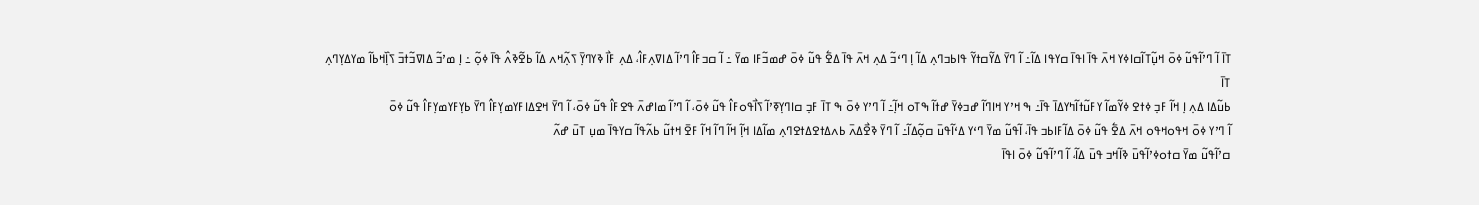ߠߊ߫ ߊ߬ ߣߴߊ߬ߟߎ߬ ߦߋ߫ ߞߎ߲߬ߠߊ߬ߛߊߦߌ ߞߍ߫ ߟߊ߫ ߊߟߊ߫ ߛߌߟߊ ߡߊ߬߸ ߊ߬ ߣߌ߫ ߡߌ߬ߛߙߌ߬ ߟߊߕߏߣߍ߲ ߡߊ߬ ߊ߲ ߣߵߏ߬ ߡߍ߲ ߞߍ߫ ߟߊ߫ ߡߐ߱ ߟߎ߬ ߦߋ߫ ߝߘߏ߬ߓߊ ߘߌ߫ ߸ ߊ߬ ߛߏߓߊ߮ ߣߴߊ߬ ߡߊߜߍ߲ߓߊ߮، ߡߍ߲ ߓߊ߯ ߢߌߣߌ߲߫ ߖߍ߲߬ߞߍ ߡߊ߬ ߕߐ߬ߢߍ߮ ߟߊ߫ ߦߋ߲߬ ߸ ߊ߲ ߘߴߏ߬ ߡߊߜߏ߬ߙߏ߫ ߖߊ߲߰ߞߕߊ߬ ߘߌߡߌ߲ߣߍ߲ ߠߊ߫
ߕߎ߬ߡߊ ߡߍ߲ ߊ߲ ߞߊ߬ ߓߏ߲ ߦߙߐ ߦߌ߬ߘߊ߬ ߌߓߎ߬ߙߊ߬ߤߌߡߊ߫ ߟߊ߫߸ ߒ ߞߴߌ ߞߊߣߊ߬ ߝߏߦߌ߫ ߝߙߊ߬ ߒߠߋ ߞߊ߲߬߸ ߊ߬ ߣߴߌ ߦߋ߫ ߒ ߠߊ߫ ߓߏ߲ ߛߊߣߌ߲ߧߴߊ߬ ߖߊ߯ߟߋߓߊ߮ ߟߎ߬ ߦߋ߫، ߊ߬ ߣߴߊ߬ ߘߊߝߍ߫ ߟߐߓߊ߮ ߟߎ߬ ߦߋ߫، ߊ߬ ߣߌ߫ ߞߐߡߊߓߌߘߌ߲ߓߊ߮ ߣߌ߫ ߕߌ߲ߓߌߘߌ߲ߓߊ߮ ߟߎ߬ ߦߋ߫
ߊ߬ ߣߴߌ ߦߋ߫ ߞߟߋߞߟߋ ߞߍ߫ ߡߐ߱ ߟߎ߬ ߦߋ߫ ߡߊ߬ߓߊߕߏ ߟߊ߫، ߊ߬ߟߎ߬ ߘߌ߫ ߣߵߌ ߡߵߊ߬ߟߎ߫ ߛߋ߲߬ߡߊ߬߸ ߊ߬ ߣߌ߫ ߢߐ߯ߡߍ߫ ߕߍߡߙߐߡߙߐߣߍ߲ ߘߊ߬ߡߊ ߞߊ߲߬ ߞߊ߬ ߣߊ߬ ߞߊ߬ ߓߐ߫ ߞߙߎ߬ ߕߍ߬ߟߊ߬ ߛߌߟߊ߫ ߘߎ߲ ߠߎ߫ ߝߍ߬
ߛߴߊ߬ߟߎ߬ ߘߌ߫ ߛߙߋߦߴߊ߬ߟߎ߫ ߢߊ߬ߞߏ ߟߎ߫ ߡߊ߬، ߊ߬ ߣߴߊ߬ߟߎ߬ ߦߋ߫ ߊߟߊ߫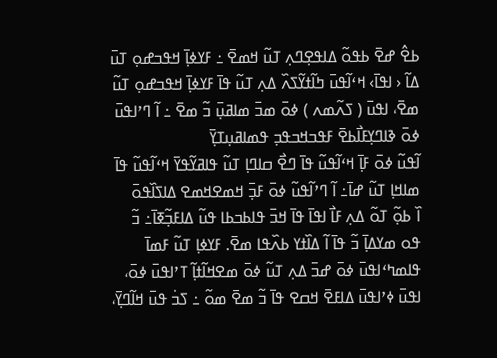ߕߐ߮ ߝߐ߫ ߕߟߋ߬ ߡߊߟߐ߲ߣߍ߲ ߠߎ߬ ߞߘߐ߫ ߸ ߓߌߦߊ߲߫ ߞߟߏߝߋ߲ ߠߎ߫ ߡߊ߬ ‹ ߊߟߊ߫› ߞߵߊ߬ߟߎ߫ ߤߊ߬ߙߌ߬ߖߍ߰ ߡߍ߲ ߠߎ߬ ߟߊ߫ ߓߌߦߊ߲߫ ߞߟߏߝߋ߲ ߠߎ߬ ߘߐ߫، ߊߟߎ߫ ( ߖߍ߬ߘߍ ) ߦߋ߫ ߘߏ߫ ߘߊߥߎ߲߫ ߏ߬ ߘߐ߫ ߸ ߊ߬ ߣߴߊߟߎ߫ ߦߋ߫ ߢߊߣߌ߲ߓߊ߯ߕߐ߫ ߓߟߏߞߏߟߏ߲ ߟߘߊߥߎ߲ߠߌ߲߫
ߊ߬ߟߎ߬ ߦߋ߫ ߓߊ߲߫ ߞߵߊ߬ߟߎ߬ ߟߊ߫ ߣߐ߯ ߛߊߣߊ߲ ߠߎ߬ ߟߊߥߌ߬ߟߌ߫ ߞߵߊ߬ߟߎ߬ ߟߊ߫ ߘߊߞߊ߲ ߠߎ߬ ߝߊ߫߸ ߊ߬ ߣߴߊ߬ߟߎ߬ ߦߋ߫ ߓߏ߲߫ ߞߘߐߞߘߐ ߡߊߖߊ߰ߟߋ߫
ߊ߰ ߕߋ߲߬ ߠߋ߬ ߡߍ߲ ߓߊ߯ ߊߟߊ߫ ߟߊ߫ ߞߏ߫ ߟߊߕߏߕߊ ߟߎ߬ ߡߊߓߏ߲߬ߧߊ߫߸ ߏ߬ ߟߋ ߘߌߡߊ߲߫ ߏ߬ ߟߊ߫ ߊ߬ ߡߊ߰ߙߌ ߕߍ߰ߟߊ ߘߐ߫. ߓߌߦߊ߲ ߠߎ߬ ߓߘߊ߫ ߟߊߘߤߵߊߟߎ߫ ߦߋ߫ ߝߏ߫ ߡߍ߲ ߠߎ߬ ߦߋ߫ ߘߐߞߊ߬ߙߊ߲߬ ߠߴߊߟߎ߫ ߦߋ߫، ߊߟߎ߫ ߦߴߊߟߎ߫ ߡߊߓߐ߫ ߞߛߐ ߟߊ߫ ߏ߬ ߘߐ߫ ߘߋ߬ ߸ ߖߏ߭ ߟߎ߫ ߞߊ߬ߣߌ߲߫،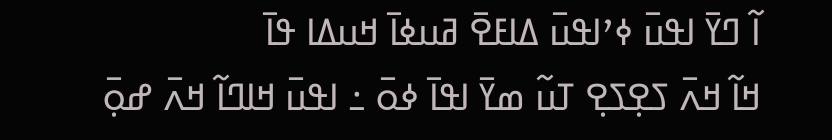ߊ߬ ߣߌ߫ ߊߟߎ߫ ߦߴߊߟߎ߫ ߡߊߓߐ߫ ߥߎߦߊ߫ ߞߎߡߊ ߟߊ߫
ߞߊ߬ ߞߍ߫ ߖߐ߲ߖߐ߲ ߠߎ߬ ߘߌ߫ ߊߟߊ߫ ߦߋ߫ ߸ ߊߟߎ߫ ߞߊߣߊ߬ ߞߍ߫ ߝߋ߲߫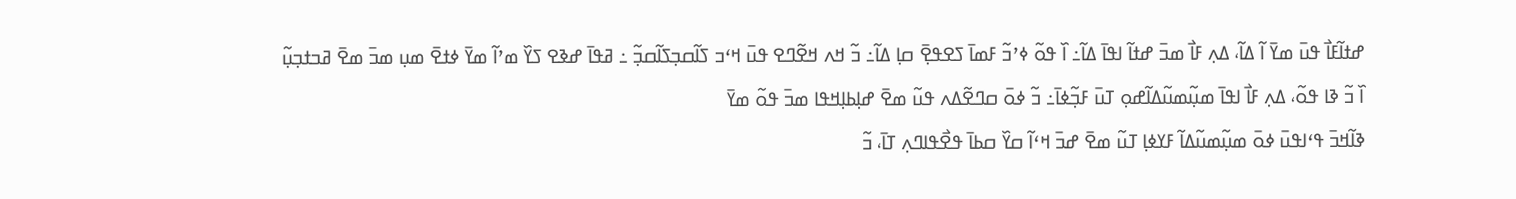ߝߙߊ߬ߓߊ߯ ߟߎ߫ ߘߌ߫ ߊ߬ ߡߊ߬، ߡߍ߲ ߓߊ߯ ߘߏ߫ ߝߙߊ߬ ߊߟߊ߫ ߡߊ߬߸ ߊ߰ ߟߋ߬ ߦߴߏ߬ ߓߘߊ߫ ߖߐߟߐ߲߫ ߛߊ߲ ߡߊ߬߸ ߏ߬ ߞߍ ߞߐ߬ߣߐ ߟߎ߫ ߞߵߏ ߖߊ߬ߛߏ߲ߖߊ߬ߛߏ߲߬ ߸ ߥߟߊ߫ ߝߢߐ ߖߌ߰ ߘߴߊ߬ ߘߌ߫ ߦߙߐ߫ ߘߎ߲ ߘߏ߫ ߘߐ߫ ߥߏߙߏ߲ߎ߲߬
ߊ߰ ߏ߬ ߢߊ ߟߋ߬، ߡߍ߲ ߓߊ߯ ߊߟߊ߫ ߘߎ߲߬ߘߎ߬ߡߊ߬ߝߋ߲ ߠߎ߫ ߓߏ߲߬ߦߊ߫߸ ߏ߬ ߦߋ߫ ߛߣߐ߬ߡߍ ߟߎ߬ ߘߐ߫ ߝߊ߲ߕߊ߲ߞߟߊ ߘߏ߫ ߟߋ߬ ߘߌ߫
ߢߊ߬ߞߏ߫ ߟߵߊߟߎ߫ ߦߋ߫ ߘߎ߲߬ߘߎ߬ߡߊ߬ ߓߌߦߊ߲ ߠߎ߬ ߘߐ߫ ߝߏ߫ ߞߵߊ߬ ߛߌ߰ ߛߕߊ߫ ߟߐ߯ߟߊߣߍ߲ ߠߊ߫، ߏ߬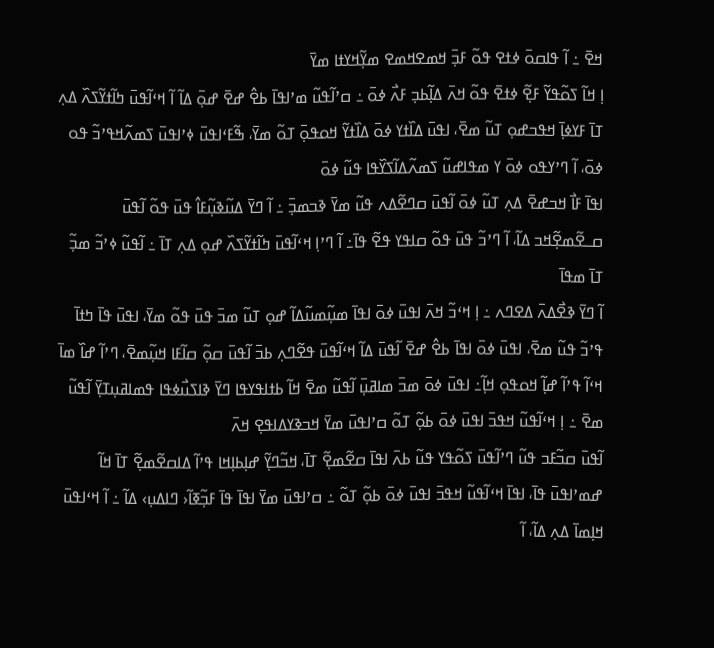ߞߐ߫ ߸ ߊ߬ ߟߊߛߋ߫ ߦߙߐ ߟߋ߬ ߓߏ߲߫ ߞߘߐߞߘߐ ߘߌ߲߬ߞߌߙߊ ߘߌ߫
ߊ߲ ߞߊ߬ ߖߋ߬ߟߌ߬ ߓߐ߲߬ ߦߙߐ߫ ߟߋ߬ ߞߍ߫ ߡߊ߲߬ߕߏ߲ ߓߍ߯ ߦߋ߫ ߸ ߛߴߊ߬ߟߎ߬ ߘߴߊߟߊ߫ ߕߐ߮ ߝߐ߫ ߝߋ߲߫ ߡߊ߬ ߊ߬ ߞߵߊ߬ߟߎ߫ ߤߊ߬ߙߌ߬ߖߍ߰ ߡߍ߲ ߠߊ߫ ߓߌߦߊ߲߫ ߞߟߏߝߋ߲ ߠߎ߬ ߘߐ߫، ߊߟߎ߫ ߡߊ߰ߙߌ ߦߋ߫ ߡߊ߰ߙߌ߬ ߞߋߟߋ߲߫ ߠߋ߬ ߘߌ߫، ߒ߬ߓߵߊߟߎ߫ ߦߴߊߟߎ߫ ߖߘߍ߬ߞߟߴߏ߬ ߟߋ ߦߋ߫، ߊ߬ ߣߴߌߟߋ ߦߋ߫ ߌ ߘߟߊߝߎ߬ ߖߘߍ߬ߡߊ߬ߖߌ߰ߟߊ ߟߎ߬ ߦߋ߫
ߊߟߊ߫ ߓߊ߯ ߞߏߝߐ߫ ߡߍ߲ ߠߎ߬ ߦߋ߫ ߊ߬ߟߎ߫ ߛߣߐ߬ߡߍ ߟߎ߬ ߘߌ߫ ߢߏߘߏ߲߫ ߸ ߊ߬ ߣߌ߫ ߡߎ߬ߢߎ߲߬ߓߊ߮ ߟߎ߫ ߟߋ߬ ߊ߬ߟߎ߫ ߛߺߐ߬ߘߐ߲߬ߞߏ ߡߊ߬، ߊ߬ ߣߴߏ߬ ߟߎ߫ ߟߋ߬ ߛߊߟߌ ߟߐ߬ ߟߊ߫߸ ߊ߬ ߣߴߊ߲ ߞߵߊ߬ߟߎ߫ ߤߊ߬ߙߌ߬ߖߍ߰ ߝߋ߲ ߡߍ߲ ߠߊ߫ ߸ ߊ߬ߟߎ߬ ߦߴߏ߬ ߘߏ߲߬ ߠߊ߫ ߘߟߊ߫
ߊ߬ ߣߌ߫ ߢߐ߯ߡߍ߫ ߡߐߣߍ ߸ ߊ߲ ߞߵߏ߬ ߞߍ߫ ߊߟߎ߫ ߦߋ߫ ߊߟߊ߫ ߘߎ߲߬ߘߎ߬ߡߊ߬ ߝߋ߲ ߠߎ߬ ߘߏ߫ ߟߎ߫ ߟߋ߬ ߘߌ߫، ߊߟߎ߫ ߟߊ߫ ߤߙߊ߫ ߟߴߏ߬ ߟߎ߬ ߘߐ߫، ߊߟߎ߫ ߦߋ߫ ߊߟߊ߫ ߕߐ߮ ߝߐ߫ ߊ߬ߟߎ߫ ߡߊ߬ ߞߵߊ߬ߟߎ߫ ߟߐ߬ߣߍ߲ ߕߏ߫ ߊ߬ߟߎ߫ ߛߋ߲߬ ߛߊ߬ߓߊ ߞߎ߲߬ߘߐ߫، ߣߴߊ߬ ߝߊ߰ ߘߊ߫ ߞߵߊ߬ ߟߴߊ߬ ߝߊ߲߬ ߞߋߟߋ߲ ߞߊ߲߬߸ ߊߟߎ߫ ߦߋ߫ ߘߏ߫ ߘߊߥߎ߲߫ ߊ߬ߟߎ߬ ߘߐ߫ ߞߊ߬ ߕߙߊߟߌߟߊ ߣߌ߫ ߢߊߖߎ߯ߦߟߊ ߟߘߊߥߎ߲ߠߌ߲߫ ߊ߬ߟߎ߬ ߘߐ߫ ߸ ߊ߲ ߞߵߊ߬ߟߎ߬ ߞߟߏ߫ ߊߟߎ߫ ߦߋ߫ ߕߋ߲߬ ߠߋ߬ ߛߴߊߟߎ߫ ߘߌ߫ ߞߏߢߌߡߊߟߐ߲ ߞߍ߫
ߊ߬ߟߎ߫ ߛߏ߬ߓߏ ߟߎ߬ ߣߴߊ߬ߟߎ߫ ߖߋ߬ߟߌ ߟߎ߬ ߕߍ߫ ߊߟߊ߫ ߛߐ߬ߘߐ߲߬ ߠߊ߫، ߞߏ߬ߣߌ߲߬ ߝߊ߲ߕߊ߲ߞߊ ߟߴߊ߬ ߡߊߛߐ߬ߘߐ߲߬ ߠߊ߫ ߞߊ߬ ߝߘߴߊߟߎ߫ ߟߊ߫، ߊߟߊ߫ ߞߵߊ߬ߟߎ߬ ߞߟߏ߫ ߊߟߎ߫ ߦߋ߫ ߕߋ߲߬ ߠߋ߬ ߸ ߛߴߊߟߎ߫ ߘߌ߫ ߊߟߊ߫ ߟߊ߫ ߓߏ߲߬ߧߊ߬‹ ߣߊߡߎ߲› ߡߊ߬ ߸ ߊ߬ ߞߵߊߟߎ߫ ߞߊ߲ߘߊ߫ ߡߍ߲ ߡߊ߬، ߊ߬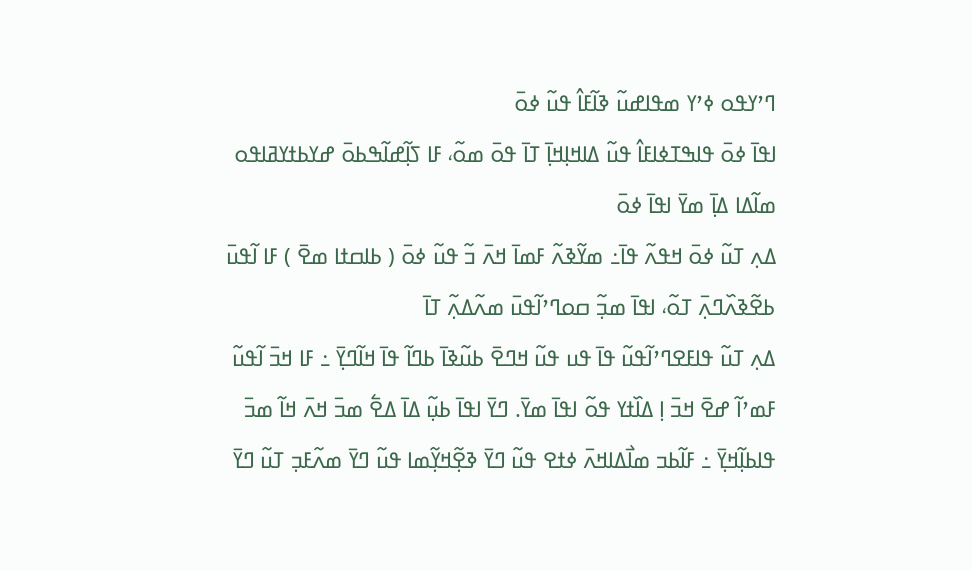ߣߴߌߟߋ ߦߴߌ ߘߟߊߝߎ߬ ߢߊ߬ߓߊ߮ ߟߎ߬ ߦߋ߫
ߊߟߊ߫ ߦߋ߫ ߟߊߒߠߦߊߓߊ߮ ߟߎ߬ ߡߊߞߊ߲ߞߊ߲߫ ߠߊ߫ ߟߋ߫ ߘߋ߬، ߓߊ ߖߊ߲߬ߝߊ߬ߒߕߋ߫ ߝߌߕߙߌߥߊߟߋ ߘߊ߬ߡߊ ߡߊ߲߫ ߘߌ߫ ߊߟߊ߫ ߦߋ߫
ߡߍ߲ ߠߎ߬ ߦߋ߫ ߞߟߍ߬ ߟߊ߫߸ ߘߌ߬ߢߍ߬ ߓߘߊ߫ ߞߍ߫ ߏ߬ ߟߎ߬ ߦߋ߫ ( ߕߊߛߙߊ ߘߐ߫ ) ߓߊ ߊ߬ߟߎ߫ ߕߐ߬ߢߍ߰ߣߍ߲߫ ߠߋ߬، ߊߟߊ߫ ߘߏ߲߬ ߛߋߣߴߊ߬ߟߎ߫ ߘߍ߬ߡߍ߲߬ ߠߊ߫
ߡߍ߲ ߠߎ߬ ߟߊߓߐߣߴߊ߬ߟߎ߬ ߟߊ߫ ߟߎ ߟߎ߬ ߞߣߐ߫ ߕߎ߬ߢߊ߫ ߕߣߊ߬ ߟߊ߫ ߞߊ߬ߣߌ߲߫ ߸ ߓߊ ߞߏ߫ ߊ߬ߟߎ߬ ߓߘߴߊ߬ ߝߐ߫ ߞߏ߫ ߊ߲ ߡߊ߰ߙߌ ߟߋ߬ ߊߟߊ߫ ߘߌ߫. ߣߌ߫ ߊߟߊ߫ ߕߎ߲߬ ߡߊ߫ ߡߐ߱ ߘߏ߫ ߞߍ߫ ߞߊ߬ ߘߏ߫ ߟߊߕߊ߲߬ߞߌ߲߫ ߸ ߓߊ߬ߕߏ ߘߊ߯ߡߊߞߍ߫ ߦߙߐ ߟߎ߬ ߣߌ߫ ߢߐ߲߬ߞߌ߲߬ߘߊ ߟߎ߬ ߣߌ߫ ߘߍ߬ߓߏ߲ ߠߎ߬ ߣߌ߫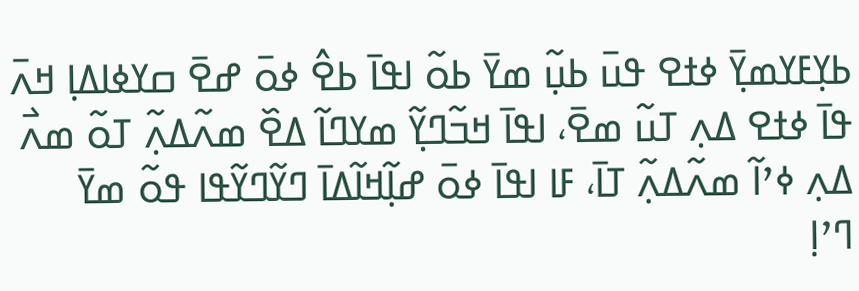ߕߌ߲ߓߌߘߌ߲߫ ߦߙߐ ߟߎ߫ ߕߎ߲߬ ߘߌ߫ ߕߋ߬ ߊߟߊ߫ ߕߐ߮ ߦߋ߫ ߝߐ߫ ߛߌߦߊߡߊ߲ ߞߍ߫ ߟߊ߫ ߦߙߐ ߡߍ߲ ߠߎ߬ ߘߐ߫، ߊߟߊ߫ ߞߏ߬ߣߌ߲߬ ߘߌߣߊ߬ ߡߐ߰ ߘߍ߬ߡߍ߲߬ ߠߋ߬ ߘߍ߯ ߡߍ߲ ߦߴߊ߬ ߘߍ߬ߡߍ߲߬ ߠߊ߫، ߓߊ ߊߟߊ߫ ߦߋ߫ ߝߊ߲߬ߞߊ߬ߡߊ߫ ߣߌ߬ߣߌ߬ߟߊ ߟߋ߬ ߘߌ߫
ߣߴߊ߲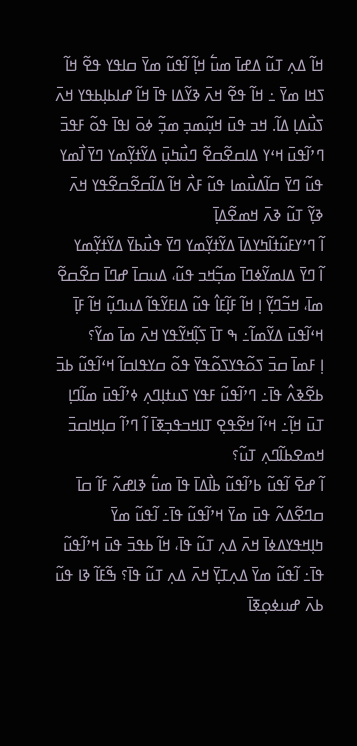ߞߊ߬ ߡߍ߲ ߠߎ߬ ߡߝߊ߫ ߘߎ߱ ߞߊ߲߬ ߊ߬ߟߎ߬ ߘߌ߫ ߛߊߟߌ ߟߐ߬ ߞߊ߬ ߖߞߊ ߘߌ߫ ߸ ߞߊ߬ ߟߐ߬ ߞߍ߫ ߢߌ߬ߡߊ ߟߊ߫ ߞߊ߬ ߝߊߕߊ߲ߕߟߌ ߞߍ߫ ߖߎ߯ߡߊ߲ ߡߊ߬. ߞߏ ߟߎ߫ ߞߎ߲߬ߘߏ߲ ߘߏ߲߬ ߦߋ߫ ߊߟߊ߫ ߟߋ߬ ߓߟߏ߫
ߣߴߊ߬ߟߎ߫ ߞߵߌ ߡߊߛߐ߬ߛߐ߬ ߣߎ߯ߤߎ߲߫ ߡߌ߬ߙߌ߲߬ߘߌ ߣߌ߫ ߊ߯ߘߌ ߟߎ߬ ߣߌ߫ ߛߊ߬ߡߎ߯ߘߊ ߟߎ߬ ߓߍ߯ ߞߊ߬ ߡߊ߬ߛߐ߬ߛߐ߬ߟߌ ߞߍ߫ ߢߌ߲߬ ߠߎ߬ ߢߍ߫ ߞߘߐ߬ߡߊ߲߫
ߊ߬ ߣߴߌߓߎ߬ߙߊ߬ߤߌߡߊ߫ ߡߌ߬ߙߌ߲߬ߘߌ ߣߌ߫ ߟߎ߯ߕߌ߫ ߡߌ߬ߙߌ߲߬ߘߌ
ߊ߬ ߣߌ߫ ߡߊߘߌ߬ߦߣߊ߫ ߘߏ߲߬ߞߏ ߟߎ߬، ߡߎߛߊ߫ ߝߣߊ߫ ߛߐ߬ߛߐ߬ ߘߊ߫، ߞߏ߬ߣߌ߲߬ ߊ߲ ߞߊ߬ ߓߊ߲߬ߓߊ߮ ߟߎ߬ ߡߊߓߌ߬ߟߊ߬ ߡߎߣߎ߲߬ ߞߊ߬ ߓߊ߲߫ ߞߵߊ߬ߟߎ߫ ߡߌ߬ߘߊ߬߸ ߒ ߠߊ߫ ߖߊ߲߬ߞߌ߬ߟߌ ߞߍ߫ ߘߊ߫ ߘߌ߬؟
ߊ߲ ߓߘߊ߫ ߛߏ߫ ߖߋ߬ߟߌߖߋ߬ߟߌ߫ ߟߋ߬ ߛߌߟߊߛߊ߬ ߞߵߊ߬ߟߎ߬ ߕߏ߫ ߕߐ߬ߢߍ߮ ߟߊ߫߸ ߣߴߊ߬ߟߎ߬ ߓߟߌ ߖߎߙߊ߲ߣߍ߲ ߦߴߊ߬ߟߎ߫ ߘߊ߬ߣߊ߲ ߠߎ߫ ߞߊ߲߬߸ ߞߵߊ߬ ߞߐ߬ߟߐ߲ ߠߊߞߏߟߏ߲ߧߊ߫ ߊ߬ ߣߴߊ߬ ߛߊ߲ߞߊߛߏ߫ ߞߘߐߕߊ߬ߣߍ߲ ߠߎ߬؟
ߊ߬ ߝߐ߫ ߊ߬ߟߎ߬ ߕߴߊ߬ߟߎ߬ ߕߊ߯ߡߊ߫ ߟߊ߫ ߘߎ߱ ߢߊߝߍ߬ ߓߊ߬ ߛߊ߫ ߛߣߐ߬ߡߍ߬ ߟߎ߫ ߘߌ߫ ߞߴߊ߬ߟߎ߬ ߟߊ߫߸ ߊ߬ߟߎ߬ ߘߌ߫ ߤߊ߲ߞߟߌߡߦߊ߫ ߞߍ߫ ߡߍ߲ ߠߎ߬ ߟߊ߫، ߞߊ߬ ߕߟߏ߫ ߟߎ߫ ߞߴߊ߬ߟߎ߬ ߟߊ߫߸ ߊ߬ߟߎ߬ ߘߌ߫ ߡߍ߲ߠߌ߲߫ ߞߍ߫ ߡߍ߲ ߠߎ߬ ߟߊ߫؟ ߒ߬ߓߊ߬ ߢߊ ߟߎ߬ ߕߍ߫ ߝߎߦߋ߲ߧߊ߫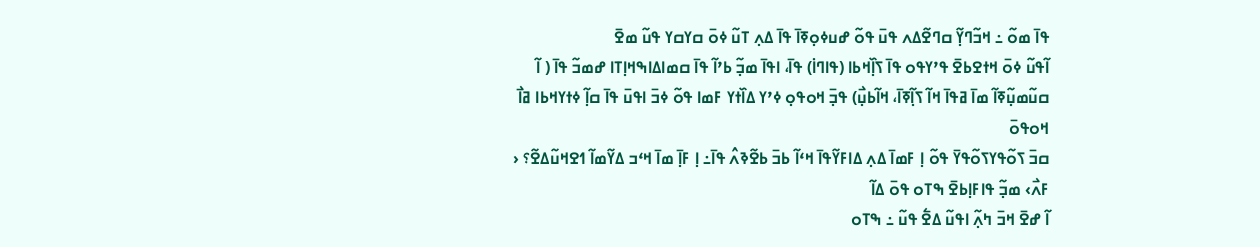ߟߊ߫ ߘߋ߬ ߸ ߞߏ߬ߣߌ߲߬ ߛߣߐ߬ߡߍ ߟߎ߫ ߟߋ߬ ߝߎߦߋ߲ߧߊ߫ ߟߊ߫ ߡߍ߲ ߠߎ߬ ߦߋ߫ ߛߌߛߌ ߟߎ߬ ߘߐ߫
ߊ߬ߟߎ߬ ߦߋ߫ ߞߙߐߕߐ߫ ߟߴߌߟߋ ߟߊ߫ ߖߊ߲߰ߞߕߊ (ߟߊߣߊ߭) ߟߊ߫، ߊߟߊ߫ ߘߏ߲߬ ߕߴߊ߬ ߟߊ߫ ߛߘߊߡߊߒߞߊ߲ߠߊ ߝߘߏ߬ ߟߊ߫ ( ߊ߬ ߛߎ߬ߘߎ߲߬ߧߊ߬ ߘߊ߫ ߥߟߊ߫ ߞߊ߬ ߖߊ߲߬ߧߊ߫، ߞߊ߬ߕߎ߲߯) ߟߏ߲߫ ߞߋߟߋ߲ ߦߴߌ ߡߊ߰ߙߌ ߓߘߊ ߟߋ߬ ߦߏ߫ ߊߟߎ߫ ߟߊ߫ ߛߊ߲߬ ߦߙߌߞߕߊ ߥߊ߯ ߞߋߟߋ߫
ߛߏ߫ ߖߋ߬ߟߌߖߋ߬ߟߌ߫ ߟߋ߬ ߊ߲ ߓߘߊ߫ ߡߍ߲ ߡߊߓߌ߬ߟߊ߫ ߞߵߊ߬ ߕߏ߫ ߕߐ߬ߢߍ߮ ߟߊ߫߸ ߊ߲ ߓߊ߲߫ ߘߊ߫ ߞߵߏ ߡߌ߬ߘߊ߬ ߗߐߞߎ߬ߡߐ߬؟ ‹ ߓߍ߯› ߘߏ߲߬ ߟߊߓߊ߲ߕߐ߫ ߒߠߋ ߟߋ߫ ߡߊ߬
ߊ߬ ߝߐ߫ ߞߏ߫ ߤߍ߲߬ ߊߟߎ߬ ߡߐ߱ ߟߎ߬ ߸ ߒߠߋ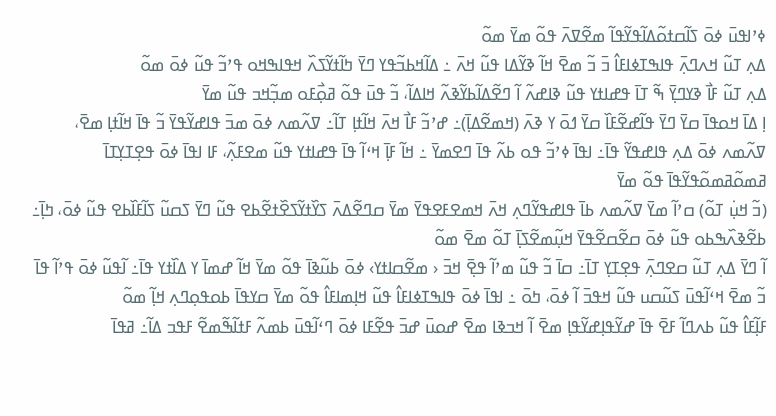ߦߴߊߟߎ߫ ߦߋ߫ ߖߊ߬ߛߙߋ߬ߡߊ߬ߟߌ߬ߟߊ߬ ߘߐ߬ߜߍ߫ ߟߋ߬ ߘߌ߫ ߘߋ߬
ߡߍ߲ ߠߎ߬ ߞߍߣߍ߲߫ ߟߊߒߠߦߊߓߊ߮ ߏ߫ ߏ߬ ߘߐ߫ ߞߊ߬ ߢߌ߬ߡߊ ߟߎ߬ ߞߍ߫ ߸ ߡߊ߬ߞߕߏ߬ߟߌ ߣߌ߫ ߤߊ߬ߙߌ߬ߖߍ߰ ߞߟߊߒߞߋ ߟߴߏ߬ ߟߎ߬ ߦߋ߫ ߘߋ߬
ߡߍ߲ ߠߎ߬ ߓߊ߯ ߢߌߣߌ߲߫ ߒ߬ ߠߊ߫ ߟߝߊߙߌ ߟߎ߬ ߢߊߝߍ߬ ߊ߬ ߣߐ߬ߡߊ߬ߕߌ߬ߢߍ߬ ߞߊߡߊ߬، ߏ߬ ߟߎ߫ ߟߋ߬ ߥߋ߲߯ߓߋ ߘߏ߲߬ߞߏ ߟߎ߬ ߘߌ߫
ߊ߲ ߡߊ߫ ߞߋߟߊ߫ ߛߌ߫ ߣߌ߫ ߟߊ߬ߝߐ߬ߓߊ߰ ߛߌ߫ ߗߋ߫ ߌ ߢߍ߫ (ߞߘߐ߬ߡߊ߲߫)߸ ߝߴߏ߬ ߓߊ߯ ߞߍ߫ ߞߊ߬ߙߊ߲ ߠߊ߬߸ ߜߍ߬ߘߍ ߦߋ߫ ߘߏ߫ ߟߊߝߌ߬ߟߌ߫ ߏ߬ ߟߊ߫ ߞߊ߬ߙߊ߲ ߘߐ߫، ߜߍ߬ߘߍ ߦߋ߫ ߡߍ߲ ߟߊߝߟߌ߬ ߟߊ߫߸ ߊߟߊ߫ ߦߴߏ߬ ߟߋ ߕߍ߬ ߟߊ߫ ߣߐߘߌ߫ ߸ ߞߊ߬ ߓߊ߲߫ ߞߵߊ߬ ߟߊ߫ ߟߝߊߙߌ ߟߎ߬ ߘߐߓߍ߲߬، ߓߊ ߊߟߊ߫ ߦߋ߫ ߟߐ߲ߠߌ߲ߠߊ߫ ߥߘߋ߬ߥߘߋ߬ߟߌ߬ߟߊ߫ ߟߋ߬ ߘߌ߫
(ߏ߬ ߞߎ߲߭ ߠߋ߬) ߛߴߊ߬ ߘߌ߫ ߜߍ߬ߘߍ ߕߊ߫ ߟߊߝߟߌ߬ߣߍ߲ ߞߍ߫ ߞߘߐߓߐߟߌ߫ ߘߌ߫ ߛߣߐ߬ߡߍ߫ ߖߌ߰ߙߌ߬ߖߐ߰ߙߐ߬ߕߐ ߟߎ߬ ߣߌ߫ ߖߛߎ߬ ߖߊ߬ߓߊ߰ߕߐ ߟߎ߬ ߦߋ߫، ߤߊ߲߫߸ ߕߐ߬ߢߍ߰ߒߕߋ ߟߎ߬ ߦߋ߫ ߛߐ߬ߛߐ߬ߟߌ߫ ߞߎ߲߬ߘߐ߬ߖߊ߲߫ ߠߋ߬ ߘߐ߫ ߘߋ߬
ߊ߬ ߣߌ߫ ߡߍ߲ ߠߎ߬ ߛߐߣߍ߲߫ ߟߐ߲ߠߌ߲ ߠߊ߫߸ ߛߊ߫ ߏ߬ ߟߎ߬ ߘߴߊ߬ ߟߐ߲߫ ߞߏ߫ ‹ ߘߐ߬ߛߊߙߌ› ߦߋ߫ ߕߎ߬ߢߊ߫ ߟߋ߬ ߘߌ߫ ߞߊ߬ ߝߘߊ߫ ߌ ߡߊ߰ߙߌ ߟߊ߫߸ ߊ߬ߟߎ߬ ߦߋ߫ ߟߴߊ߬ ߟߊ߫ ߏ߬ ߘߐ߫ ߞߵߊ߬ߟߎ߫ ߖߎ߬ߛߎ ߟߎ߬ ߞߟߏ߫ ߊ߬ ߦߋ߫، ߤߋ߫ ߸ ߊߟߊ߫ ߦߋ߫ ߟߊߒߠߦߊߓߊ߮ ߟߎ߬ ߞߊ߲ߘߊߓߊ߮ ߟߋ߬ ߘߌ߫ ߛߌߟߊ߫ ߕߋߟߋ߲ߣߍ߲ ߞߊ߲߬ ߘߋ߬
ߓߊ߲߬ߓߊ߮ ߟߎ߬ ߕߍߣߊ߬ ߓߐ߫ ߟߊ߫ ߝߌ߬ߟߊ߲ߝߌ߬ߟߊ߲ ߘߐ߫ ߊ߬ ߞߏߢߊ ߘߐ߫ ߝߋߎ߫ ߝߏ߫ ߟߐ߬ߓߊ ߦߋ߫ ߣߵߊ߬ߟߎ߫ ߕߘߍ߬ ߓߙߊ߬ߒ߬ߘߐ߬ ߓߟߏ ߡߊ߬߸ ߥߟߊ߫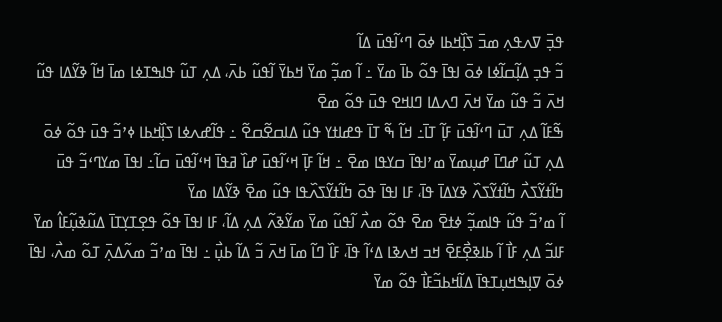ߟߏ߲߫ ߜߍߟߍ߲ ߘߏ߫ ߖߊ߲߰ߞߕߊ ߦߋ߫ ߣߵߊ߬ߟߎ߫ ߡߊ߬
ߏ߬ ߟߏ߲ ߡߊ߲߬ߛߊ߬ߦߊ ߦߋ߫ ߊߟߊ߫ ߟߋ߬ ߕߊ߫ ߘߌ߫ ߸ ߊ߬ ߘߏ߲߬ ߘߌ߫ ߞߕߌ߫ ߊ߬ߟߎ߬ ߕߍ߫، ߡߍ߲ ߠߎ߬ ߟߊߒߠߦߊ ߘߊ߫ ߞߊ߬ ߢߌ߬ߡߊ ߟߎ߬ ߞߍ߫ ߏ߬ ߟߎ߬ ߘߌ߫ ߞߍ߫ ߣߍߡߊ ߣߊߞߐ ߟߎ߫ ߟߋ߬ ߘߐ߫
ߒ߬ߓߊ߬ ߡߍ߲ ߠߎ߫ ߣߵߊ߬ߟߎ߫ ߓߊ߲߬ ߠߊ߫߸ ߞߊ߬ ߒ߬ ߠߊ߫ ߟߝߊߙߌ ߟߎ߬ ߡߊߛߐ߬ߛߐ߬ ߸ ߟߊ߬ߝߍߦߊ ߖߊ߲߰ߞߕߊ ߦߴߏ߬ ߟߎ߫ ߟߋ߬ ߦߋ߫
ߡߍ߲ ߠߎ߬ ߝߣߊ߫ ߝߎ߲ߘߌ߫ ߘߴߊߟߊ߫ ߛߌߟߊ ߘߐ߫ ߸ ߞߊ߬ ߓߊ߲߫ ߞߵߊ߬ߟߎ߫ ߝߊ߰ ߥߟߊ߫ ߞߵߊ߬ߟߎ߫ ߛߊ߬߸ ߊߟߊ߫ ߘߌߣߵߏ߬ ߟߎ߫ ߤߊ߬ߙߌ߬ߖߍ߯ ߤߊ߬ߙߌ߬ߖߍ߰ ߢߌߡߊ߫ ߟߊ߫، ߓߊ ߊߟߊ߫ ߟߋ߫ ߤߊ߬ߙߌ߬ߖߍ߰ߟߊ ߟߎ߬ ߘߐ߫ ߢߌ߬ߡߊ ߘߌ߫
ߊ߬ ߘߴߏ߬ ߟߎ߬ ߟߊߘߏ߲߬ ߦߙߐ߫ ߘߐ߫ ߟߋ߬ ߘߍ߯ ߊ߬ߟߎ߬ ߘߌ߫ ߘߌ߬ߢߍ߬ ߡߍ߲ ߡߊ߬، ߓߊ ߊߟߊ߫ ߟߋ߬ ߟߐ߲ߠߌ߲ߠߊ߫ ߡߎ߬ߢߎ߲߬ߓߊ߮ ߘߌ߫
ߓߊߏ߬ ߡߍ߲ ߓߊ߯ ߊ߬ ߕߊߢߐ߲߯ߓߐ߫ ߞߏ ߞߍߢߊ ߡߵߊ߬ ߟߊ߫، ߓߊ߰ ߣߊ߬ ߘߊ߫ ߞߍ߫ ߏ߬ ߡߊ߬ ߕߎ߲߯ ߸ ߊߟߊ߫ ߘߴߏ߬ ߘߍ߬ߡߍ߲߫ ߠߋ߬ ߘߍ߯، ߊߟߊ߫ ߦߋ߫ ߜߊ߲ߒߞߎ߲ߠߟߊ߫ ߡߊ߬ߞߕߏ߬ߓߊ߯ ߟߋ߬ ߘߌ߫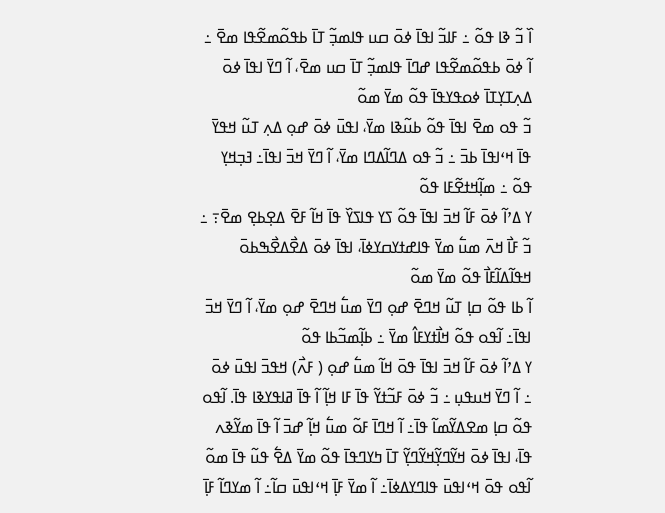ߊ߰ ߏ߬ ߢߊ ߟߋ߬ ߸ ߓߊߏ߬ ߊߟߊ߫ ߦߋ߫ ߛߎ ߟߊߘߏ߲߬ ߠߊ߫ ߕߟߋ߬ߘߐ߬ߟߊ ߘߐ߫ ߸ ߊ߬ ߦߋ߫ ߕߟߋ߬ߘߐ߬ߟߊ ߝߣߊ߫ ߟߊߘߏ߲߬ ߠߊ߫ ߛߎ ߘߐ߫، ߊ߬ ߣߌ߫ ߊߟߊ߫ ߦߋ߫ ߡߍ߲ߠߌ߲ߠߊ߫ ߦߋߟߌߟߊ߫ ߟߋ߬ ߘߌ߫ ߘߋ߬
ߏ߬ ߟߋ ߘߐ߫ ߊߟߊ߫ ߟߋ߬ ߕߎ߬ߢߊ ߘߌ߫، ߊߟߎ߫ ߦߋ߫ ߝߋ߲ ߡߍ߲ ߠߎ߬ ߞߟߌ߫ ߟߊ߫ ߞߵߊߟߊ߫ ߕߏ߫ ߸ ߏ߬ ߟߋ ߡߣߊ߬ߡߣߊ ߘߌ߫، ߊ߬ ߣߌ߫ ߞߏ߫ ߊߟߊ߫߸ ߔߏ߲ߞߌ߲ ߟߋ߬ ߸ ߘߊ߲߬ߞߙߐ߬ߓߊ ߟߋ߬
ߌ ߡߴߊ߬ ߦߋ߫ ߓߊ߬ ߞߏ߫ ߊߟߊ߫ ߟߋ߬ ߖߌ ߟߊߖߌ߰ ߟߊ߫ ߞߊ߬ ߓߐ߫ ߡߐ߲ߕߐ߲ ߘߐ߫߹ ߸ ߏ߬ ߓߊ߯ ߞߍ߫ ߘߎ߱ ߘߌ߫ ߟߊߝߙߌߛߌߦߊ߫، ߊߟߊ߫ ߦߋ߫ ߡߐ߯ߡߐ߯ߒߕߋ߫ ߞߟߊ߬ߡߊ߬ߓߊ߯ ߟߋ߬ ߘߌ߫ ߘߋ߬
ߊ߬ ߕߊ ߟߋ߬ ߛߊ߲ ߠߎ߬ ߞߣߐ߫ ߝߋ߲ ߣߌ߫ ߘߎ߱ ߞߣߐ߫ ߝߋ߲ ߘߌ߫، ߊ߬ ߣߌ߫ ߞߏ߫ ߊߟߊ߫߸ ߊ߬ߟߋ ߟߋ߬ ߞߊ߯ߙߌߓߊ߮ ߘߌ߫ ߸ ߕߊ߲߬ߘߏ߬ߕߊ ߟߋ߬
ߌ ߡߴߊ߬ ߦߋ߫ ߓߊ߬ ߞߏ߫ ߊߟߊ߫ ߟߋ߫ ߞߊ߬ ߘߎ߱ ߝߋ߲ ( ߓߍ߯) ߞߟߏ߫ ߊߟߎ߫ ߦߋ߫ ߸ ߊ߬ ߣߌ߫ ߞߎߟߎ߲ ߸ ߏ߬ ߦߋ߫ ߓߏ߬ߙߌ߬ ߟߊ߫ ߓߊ ߞߊ߲߬ ߊ߬ ߟߊ߫ ߥߊߟߌߢߊ ߟߊ߫. ߊ߬ߟߋ ߟߋ߬ ߛߊ߲ ߘߐߡߌ߬ߘߊ߬ ߟߊ߫߸ ߊ߬ ߞߣߊ߫ ߓߋ߬ ߘߎ߱ ߞߊ߲߬ ߝߏ߫ ߊ߬ ߟߊ߫ ߘߌ߬ߢߍ ߟߊ߫، ߊߟߊ߫ ߦߋ߫ ߞߌ߬ߣߌ߲߬ߞߌ߬ߣߌ߲߬ ߠߊ߫ ߤߌߣߟߊ߫ ߟߋ߬ ߘߌ߫ ߡߐ߱ ߟߎ߬ ߟߊ߫ ߘߋ߬
ߊ߬ߟߋ ߟߋ߫ ߞߵߊߟߎ߫ ߟߊߣߌߡߦߊ߫߸ ߊ߬ ߘߌ߫ ߓߊ߲߫ ߞߵߊߟߎ߫ ߛߊ߬߸ ߊ߬ ߘߌߣߊ߬ ߓߊ߲߫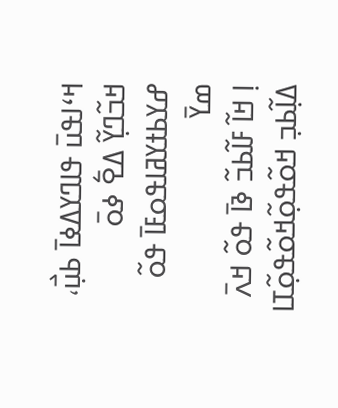ߞߵߊߟߎ߫ ߟߊߣߌߡߦߊ߫ ߕߎ߲߯، ߞߏ߬ߣߌ߲߬ ߡߐ߱ ߦߋ߫ ߝߌߕߙߌߥߊߟߋߓߊ߫ ߟߋ߬ ߘߌ߫
ߊ߲ ߞߊ߬ ߓߊ߬ߕߏ߬ ߢߊ߫ ߟߋ߬ ߞߍ߫ ߡߊ߲߬ߕߏ߲ ߞߋ߬ߟߋ߲߬ߞߋ߬ߟߋ߲߬ߠߊ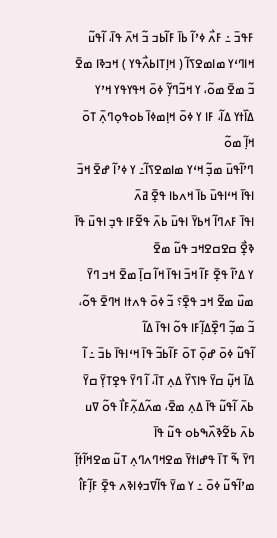ߓߟߏ߫ ߸ ߓߍ߯ ߦߴߊ߬ ߕߊ߫ ߓߊ߬ߕߏ ߏ߬ ߞߍ߫ ߟߊ߫، ߊ߬ߟߎ߬ ߞߊߣߵߌ ߘߊߘߐߖߊ߬ ( ߞߊ߲ߠߊߕߍ߯ߟߌ ) ߞߏߢߊ ߘߐ߫ ߏ߬ ߘߐ߫ ߘߋ߬، ߌ ߞߏ߬ߣߌ߲߬ ߦߋ߫ ߞߟߌߟߌ ߞߴߌ ߡߊ߰ߙߌ ߡߊ߬، ߓߊ ߌ ߦߋ߫ ߞߊ߲ߘߦߊ߫ ߕߋߟߋ߲ߣߍ߲߫ ߠߋ߫ ߞߊ߲߬ ߘߋ߬
ߣߴߊ߬ߟߎ߫ ߘߏ߲߬ ߞߵߌ ߘߊߘߐߖߊ߬߸ ߌ ߦߴߊ߬ ߝߐ߫ ߞߏ߫ ߊߟߊ߫ ߞߵߊߟߎ߫ ߕߊ߫ ߞߍߕߊ ߟߐ߲߫ ߥߍ߫
ߊߟߊ߫ ߓߍߣߊ߬ ߞߕߌ߫ ߊߟߎ߫ ߕߍ߫ ߟߐ߬ߓߊ ߟߏ߲ ߊߟߎ߫ ߟߊ߫ ߢߐ߲߯ ߛߐߛߐߞߏ ߟߎ߬ ߘߐ߫
ߌ ߡߴߊ߬ ߟߐ߲߫ ߓߊ߬ ߞߏ߫ ߊߟߊ߫ ߞߊ߬ ߛߊ߲߫ ߘߐ߫ ߞߏ ߣߌ߫ ߘߎ߰ ߘߐ߬ ߞߏ ߟߐ߲߫؟ ߏ߬ ߦߋ߫ ߟߍߙߊ ߞߣߐ߫ ߟߋ߬، ߏ߬ ߘߏ߲߬ ߣߐ߲߰ߡߊ߲߬ߓߊ ߟߋ߬ ߊߟߊ߫ ߡߊ߬
ߊ߬ߟߎ߬ ߦߋ߫ ߝߋ߲߫ ߠߋ߫ ߓߊ߬ߕߏ߬ ߟߊ߫ ߞߵߊߟߊ߫ ߕߏ߫ ߸ ߊ߬ ߡߊ߫ ߞߎ߲߬ ߛߌ߫ ߟߊߖߌ߰ ߡߍ߲ ߠߊ߫، ߊ߬ ߣߌ߫ ߟߐ߲ߠߌ߲߫ ߛߌ߫ ߕߍ߫ ߊ߬ߟߎ߬ ߟߊ߫ ߡߍ߲ ߘߐ߫، ߘߍ߬ߡߍ߲߬ߓߊ߯ ߟߋ߬ ߜߎ ߕߍ߫ ߕߐ߬ߢߍ߰ߒߕߋ ߟߎ߬ ߟߊ߫
ߣߌ߫ ߒ߬ ߠߊ߫ ߟߝߊߙߌ߫ ߘߐߞߣߍߣߍ߲ ߠߎ߬ ߘߐߞߊ߬ߙߊ߲߬ ߘߴߊ߬ߟߎ߬ ߦߋ߫ ߸ ߌ ߘߌ߫ ߟߊ߬ߜߏߦߊߢߍ ߟߐ߲߫ ߓߊ߲߬ߓߊ߮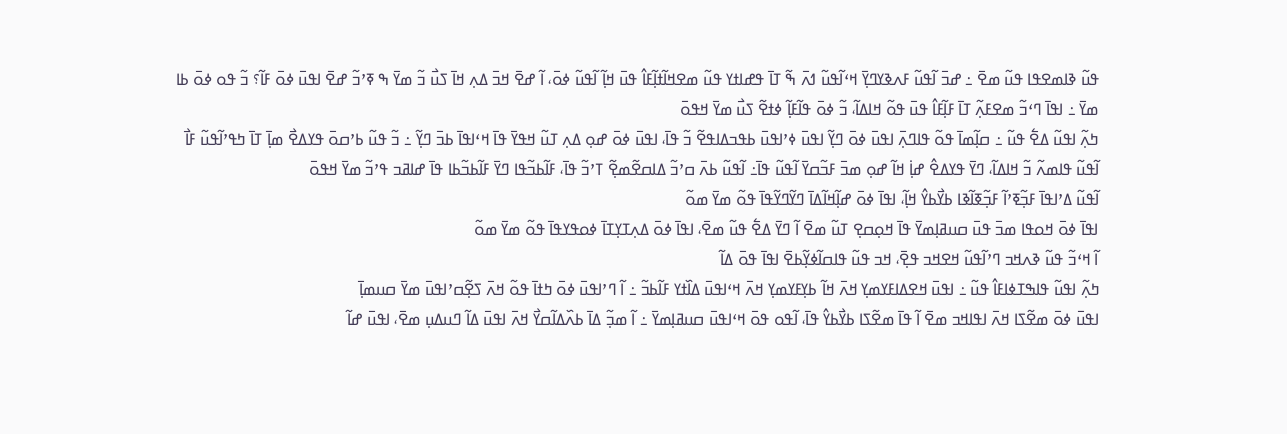ߟߎ߬ ߢߊߘߐߟߊ ߟߎ߬ ߘߐ߫ ߸ ߝߏ߫ ߊ߬ߟߎ߬ ߓߍߢߌߣߌ߲߫ ߞߵߊ߬ߟߎ߬ ߗߍ߫ ߒ߬ ߠߊ߫ ߟߝߊߙߌ ߟߎ߬ ߘߐߞߊ߬ߙߊ߲߬ߓߊ߮ ߟߎ߫ ߞߊ߲߬ ߊ߬ߟߎ߬ ߦߋ߫، ߊ߬ ߝߐ߫ ߞߏ߫ ߡߍ߲ ߞߊ߫ ߖߎ߯ ߏ߬ ߘߌ߫ ߒ ߧߴߏ߬ ߝߐ߫ ߊߟߎ߫ ߦߋ߫ ߓߊ߬؟ ߏ߬ ߟߋ ߦߋ߫ ߕߊ ߘߌ߫ ߸ ߊߟߊ߫ ߣߵߏ߬ ߘߐߓߍ߲߬ ߠߊ߫ ߓߊ߲߬ߓߊ߮ ߟߎ߫ ߟߋ߬ ߞߊߡߊ߬، ߏ߬ ߦߋ߫ ߟߊ߬ߓߊ߲߬ ߦߙߐ߬ ߖߎ߯ ߘߌ߫ ߞߟߋ߫
ߤߍ߲߬ ߊߟߎ߬ ߡߐ߱ ߟߎ߬ ߸ ߛߊ߲߬ߘߊ߫ ߟߋ߬ ߟߊߣߍ߲߫ ߊߟߎ߫ ߦߋ߫ ߣߌ߲߬ ߊߟߎ߫ ߦߴߊߟߎ߫ ߕߟߏߡߊߟߐ߬ ߏ߬ ߟߊ߫، ߊߟߎ߫ ߦߋ߫ ߝߋ߲ ߡߍ߲ ߠߎ߬ ߞߟߌ߫ ߟߊ߫ ߞߵߊߟߊ߫ ߕߏ߫ ߣߌ߲߬ ߸ ߏ߬ ߟߎ߬ ߕߴߛߋ߫ ߟߌߡߐ߯ ߘߊ߲߫ ߠߊ߫ ߤߟߴߊ߬ߟߎ߬ ߓߊ߯ ߊ߬ߟߎ߬ ߟߊߘߍ߬ ߏ߬ ߞߊߡߊ߬، ߣߌ߫ ߟߌߡߐ߮ ߝߊ߲߭ ߞߊ߬ ߝߋ߲ ߘߏ߫ ߓߏ߬ߛߌ߫ ߊ߬ߟߎ߬ ߟߊ߫߸ ߊ߬ߟߎ߬ ߕߍ߫ ߛߴߏ߬ ߡߊߛߐ߬ߘߐ߲߬ ߠߴߏ߬ ߟߊ߫، ߓߊ߬ߕߏ߬ߟߊ ߣߌ߫ ߓߊ߬ߕߏ߬ߕߊ ߟߊ߫ ߝߊߥߏ ߟߴߏ߬ ߘߌ߫ ߞߟߋ߫
ߊ߬ߟߎ߬ ߡߴߊߟߊ߫ ߓߏ߲߬ߧߴߊ߬ ߓߏ߲߬ߧߊ߬ߢߊ ߕߌ߯ߕߌ߮ ߞߊ߲߬، ߊߟߊ߫ ߦߋ߫ ߝߊ߲߬ߞߊ߬ߡߊ߫ ߣߌ߬ߣߌ߬ߟߊ߫ ߟߋ߬ ߘߌ߫ ߘߋ߬
ߊߟߊ߫ ߦߋ߫ ߞߋߟߊ ߘߏ߫ ߟߎ߫ ߛߎߥߊ߲ߘߌ߫ ߟߊ߫ ߞߋ߲ߛߐ߲ ߠߎ߬ ߘߐ߫ ߊ߬ ߣߌ߫ ߡߐ߱ ߟߎ߬ ߘߐ߫، ߊߟߊ߫ ߦߋ߫ ߡߍ߲ߠߌ߲ߠߊ߫ ߦߋߟߌߟߊ߫ ߟߋ߬ ߘߌ߫ ߘߋ߬
ߊ߬ ߞߵߏ߬ ߟߎ߬ ߢߍߞߏ ߣߴߊ߬ߟߎ߬ ߞߐߞߏ ߟߐ߲߫، ߞߏ ߟߎ߬ ߟߊߛߊ߬ߦߌ߲߬ߕߐ߫ ߊߟߊ߫ ߟߋ߫ ߡߊ߬
ߤߍ߲߬ ߊߟߎ߬ ߟߊߒߠߦߊߓߊ߮ ߟߎ߬ ߸ ߊߟߎ߫ ߞߐߡߊߓߌߘߌ߲ ߞߍ߫ ߞߊ߬ ߕߌ߲ߓߌߘߌ߲ ߞߍ߫ ߞߵߊߟߎ߫ ߡߊ߰ߙߌ ߓߊ߬ߕߏ߬ ߸ ߊ߬ ߣߴߊߟߎ߫ ߦߋ߫ ߤߙߊ߫ ߟߋ߬ ߞߍ߫ ߖߐ߲߬ߛߴߊߟߎ߫ ߘߌ߫ ߛߎߘߊ߲߫
ߊߟߎ߫ ߦߋ߫ ߘߐ߬ߖߊ ߞߍ߫ ߊߟߊߞߏ ߘߐ߫ ߊ߬ ߟߊ߫ ߘߐ߬ߖߊ ߕߌ߯ߕߌ߮ ߟߊ߫، ߊ߬ߟߋ ߟߋ߫ ߞߵߊߟߎ߫ ߛߎߥߊ߲ߘߌ߫ ߸ ߊ߬ ߘߏ߲߬ ߡߊ߫ ߕߍ߰ߡߊ߬ߛߌ߯ ߞߍ߫ ߊߟߎ߫ ߡߊ߬ ߣߎߡߎ߲ ߘߐ߫، ߊߟߎ߫ ߝߊ߬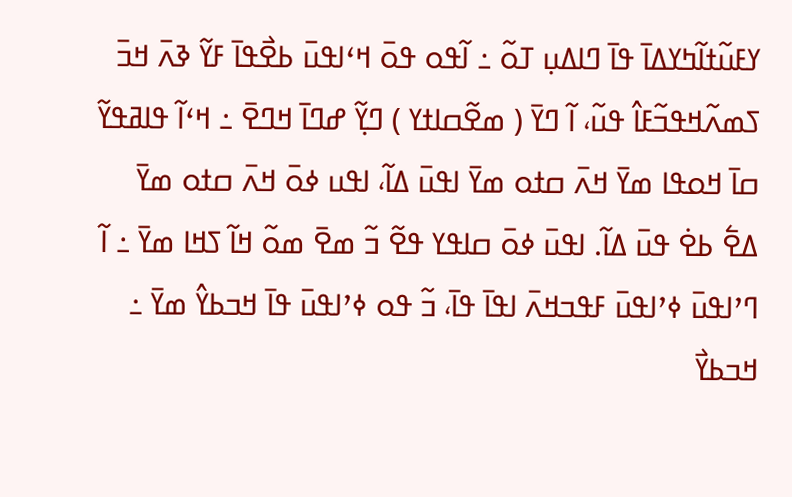ߌߓߎ߬ߙߊ߬ߤߌߡߊ߫ ߟߊ߫ ߣߊߡߎ߲ ߠߋ߬ ߸ ߊ߬ߟߋ ߟߋ߫ ߞߵߊߟߎ߫ ߕߐ߯ߟߊ߫ ߓߌ߬ ߢߍ߫ ߞߏ߫ ߖߘߍ߬ߞߟߏ߬ߓߊ߮ ߟߎ߬، ߊ߬ ߣߌ߫ ( ߘߐ߬ߛߊߙߌ ) ߣߌ߲߬ ߝߣߊ߫ ߞߣߐ߫ ߸ ߞߵߊ߬ ߟߊߥߟߌ߬ ߛߊ߫ ߞߋߟߊ ߘߌ߫ ߞߍ߫ ߛߙߋ ߘߌ߫ ߊߟߎ߫ ߡߊ߬، ߊߟߎ ߦߋ߫ ߞߍ߫ ߛߙߋ ߘߌ߫ ߡߐ߱ ߕߐ߭ ߟߎ߫ ߡߊ߬. ߊߟߎ߫ ߦߋ߫ ߛߊߟߌ ߟߐ߬ ߏ߬ ߘߐ߫ ߘߋ߬ ߞߊ߬ ߖߞߊ ߘߌ߫ ߸ ߊ߬ ߣߴߊߟߎ߫ ߦߴߊߟߎ߫ ߓߟߏߞߍ߫ ߊߟߊ߫ ߟߊ߫، ߏ߬ ߟߋ ߦߴߊߟߎ߫ ߟߊ߫ ߞߏߕߌ߮ ߘߌ߫ ߸ ߞߏߕߌ߯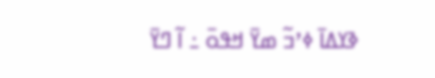ߢߌߡߊ߫ ߦߴߏ߬ ߘߌ߫ ߞߟߋ߫ ߸ ߊ߬ ߣߌ߫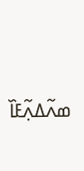ߘߍ߬ߡߍ߲߬ߓߊ߰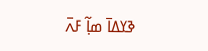ߢߌߡߊ߫ ߘߊ߲߬ ߓߍ߫